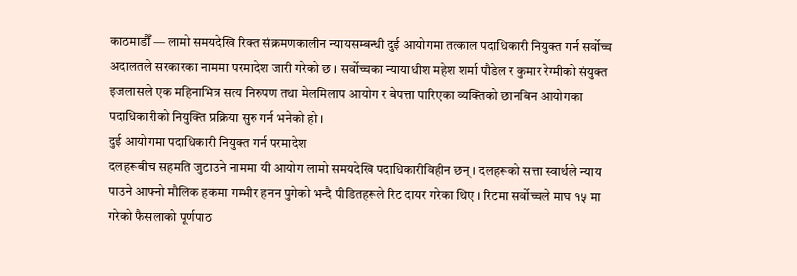काठमाडौँ — लामो समयदेखि रिक्त संक्रमणकालीन न्यायसम्बन्धी दुई आयोगमा तत्काल पदाधिकारी नियुक्त गर्न सर्वोच्च अदालतले सरकारका नाममा परमादेश जारी गरेको छ । सर्वोच्चका न्यायाधीश महेश शर्मा पौडेल र कुमार रेग्मीको संयुक्त इजलासले एक महिनाभित्र सत्य निरुपण तथा मेलमिलाप आयोग र बेपत्ता पारिएका व्यक्तिको छानबिन आयोगका पदाधिकारीको नियुक्ति प्रक्रिया सुरु गर्न भनेको हो ।
दुई आयोगमा पदाधिकारी नियुक्त गर्न परमादेश
दलहरूबीच सहमति जुटाउने नाममा यी आयोग लामो समयदेखि पदाधिकारीविहीन छन् । दलहरूको सत्ता स्वार्थले न्याय पाउने आफ्नो मौलिक हकमा गम्भीर हनन पुगेको भन्दै पीडितहरूले रिट दायर गरेका थिए । रिटमा सर्वोच्चले माघ १५ मा गरेको फैसलाको पूर्णपाठ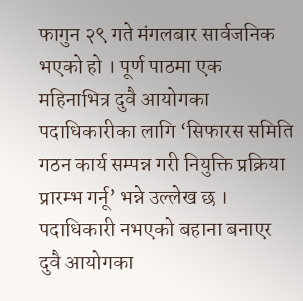फागुन २९ गते मंगलबार सार्वजनिक भएको हो । पूर्ण पाठमा एक महिनाभित्र दुवै आयोगका पदाधिकारीका लागि ‘सिफारस समिति गठन कार्य सम्पन्न गरी नियुक्ति प्रक्रिया प्रारम्भ गर्नू’ भन्ने उल्लेख छ ।
पदाधिकारी नभएको बहाना बनाएर दुवै आयोगका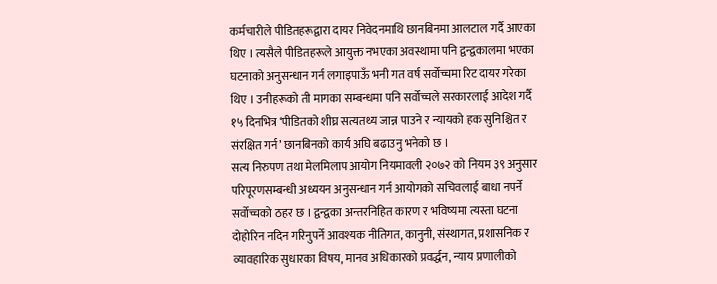कर्मचारीले पीडितहरूद्वारा दायर निवेदनमाथि छानबिनमा आलटाल गर्दै आएका थिए । त्यसैले पीडितहरूले आयुक्त नभएका अवस्थामा पनि द्वन्द्वकालमा भएका घटनाको अनुसन्धान गर्न लगाइपाऊँ भनी गत वर्ष सर्वोच्चमा रिट दायर गरेका थिए । उनीहरूको ती मागका सम्बन्धमा पनि सर्वोच्चले सरकारलाई आदेश गर्दै १५ दिनभित्र ‘पीडितको शीघ्र सत्यतथ्य जान्न पाउने र न्यायको हक सुनिश्चित र संरक्षित गर्न’ छानबिनको कार्य अघि बढाउनु भनेको छ ।
सत्य निरुपण तथा मेलमिलाप आयोग नियमावली २०७२ को नियम ३९ अनुसार परिपूरणसम्बन्धी अध्ययन अनुसन्धान गर्न आयोगको सचिवलाई बाधा नपर्ने सर्वोच्चको ठहर छ । द्वन्द्वका अन्तरनिहित कारण र भविष्यमा त्यस्ता घटना दोहोरिन नदिन गरिनुपर्ने आवश्यक नीतिगत, कानुनी, संस्थागत, प्रशासनिक र व्यावहारिक सुधारका विषय, मानव अधिकारको प्रवर्द्धन, न्याय प्रणालीको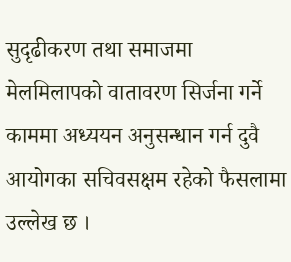सुदृढीकरण तथा समाजमा मेलमिलापको वातावरण सिर्जना गर्ने काममा अध्ययन अनुसन्धान गर्न दुवै आयोगका सचिवसक्षम रहेको फैसलामा उल्लेख छ ।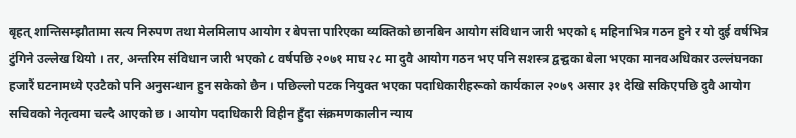बृहत् शान्तिसम्झौतामा सत्य निरुपण तथा मेलमिलाप आयोग र बेपत्ता पारिएका व्यक्तिको छानबिन आयोग संविधान जारी भएको ६ महिनाभित्र गठन हुने र यो दुई वर्षभित्र टुंगिने उल्लेख थियो । तर, अन्तरिम संविधान जारी भएको ८ वर्षपछि २०७१ माघ २८ मा दुवै आयोग गठन भए पनि सशस्त्र द्वन्द्वका बेला भएका मानवअधिकार उल्लंघनका हजारैं घटनामध्ये एउटैको पनि अनुसन्धान हुन सकेको छैन । पछिल्लो पटक नियुक्त भएका पदाधिकारीहरूको कार्यकाल २०७९ असार ३१ देखि सकिएपछि दुवै आयोग सचिवको नेतृत्वमा चल्दै आएको छ । आयोग पदाधिकारी विहीन हुँदा संक्रमणकालीन न्याय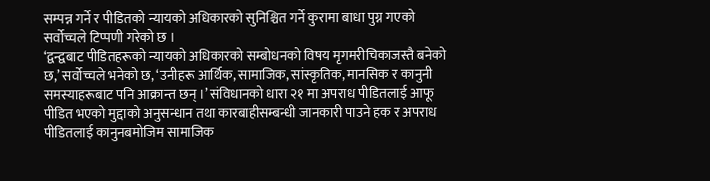सम्पन्न गर्ने र पीडितको न्यायको अधिकारको सुनिश्चित गर्ने कुरामा बाधा पुग्न गएको सर्वोच्चले टिप्पणी गरेको छ ।
‘द्वन्द्वबाट पीडितहरूको न्यायको अधिकारको सम्बोधनको विषय मृगमरीचिकाजस्तै बनेको छ,’ सर्वोच्चले भनेको छ, ‘उनीहरू आर्थिक, सामाजिक, सांस्कृतिक, मानसिक र कानुनी समस्याहरूबाट पनि आक्रान्त छन् ।’ संविधानको धारा २१ मा अपराध पीडितलाई आफू पीडित भएको मुद्दाको अनुसन्धान तथा कारबाहीसम्बन्धी जानकारी पाउने हक र अपराध पीडितलाई कानुनबमोजिम सामाजिक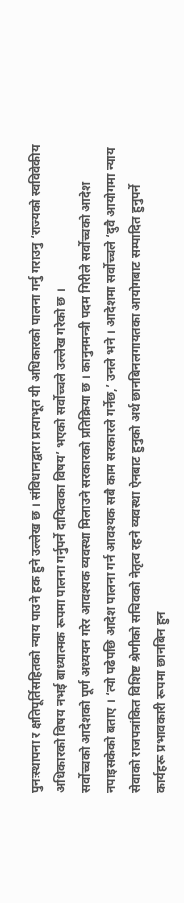पुनःस्थापना र क्षतिपूर्तिसहितको न्याय पाउने हक हुने उल्लेख छ । संविधानद्वारा प्रत्याभूत यी अधिकारको पालना गर्नु गराउनु ‘राज्यको स्वविवेकीय अधिकारको विषय नभई बाध्यात्मक रूपमा पालना गर्नुपर्ने दायित्वका विषय’ भएको सर्वोच्चले उल्लेख गरेको छ ।
सर्वोच्चको आदेशको पूर्ण अध्ययन गरेर आवश्यक व्यवस्था मिलाउने सरकारको प्रतिक्रिया छ । कानुनमन्त्री पदम गिरीले सर्वोच्चको आदेश नपाइसकेको बताए । ‘त्यो पढेपछि आदेश पालना गर्न आवश्यक सबै काम सरकारले गर्नेछ,’ उनले भने । आदेशमा सर्वोच्चले ‘दुवै आयोगमा न्याय सेवाको राजपत्रांकित विशिष्ट श्रेणीको सचिवको नेतृत्व रहने व्यवस्था ऐनबाट हुनुको अर्थ छानबिनलगायतका आयोगबाट सम्पादित हुनुपर्ने कार्यहरू प्रभावकारी रूपमा छानबिन हुन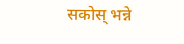सकोस् भन्ने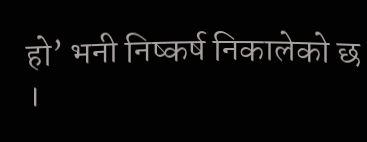हो’ भनी निष्कर्ष निकालेको छ ।